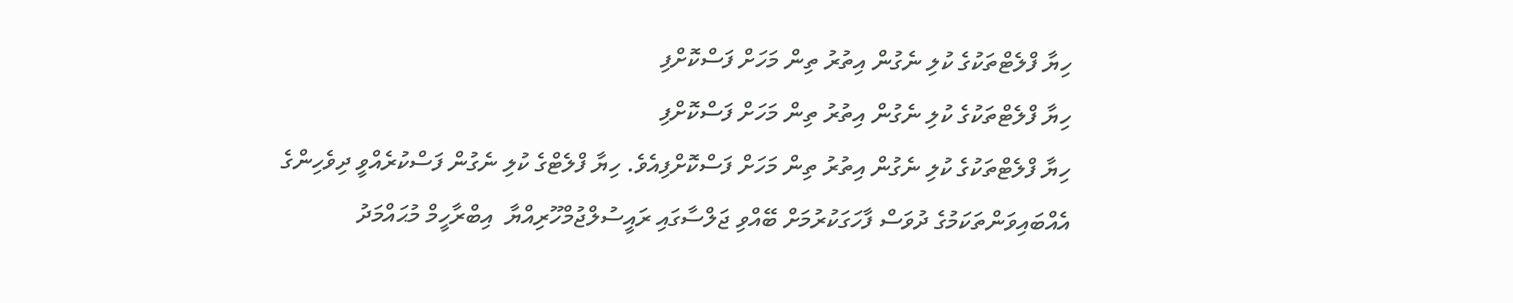ހިޔާ ފްލެޓްތަކުގެ ކުލި ނެގުން އިތުރު ތިން މަހަށް ފަސްކޮށްފި
ހިޔާ ފްލެޓްތަކުގެ ކުލި ނެގުން އިތުރު ތިން މަހަށް ފަސްކޮށްފި
ހިޔާ ފްލެޓްތަކުގެ ކުލި ނެގުން އިތުރު ތިން މަހަށް ފަސްކޮށްފިއެވެ. ހިޔާ ފްލެޓްގެ ކުލި ނެގުން ފަސްކުރެއްވީ ދިވެހިންގެ އެއްބައިވަންތަކަމުގެ ދުވަސް ފާހަގަކުރުމަށް ބޭއްވި ޖަލްސާގައި ރައީސުލްޖުމްހޫރިއްޔާ  އިބްރާހީމް މުޙައްމަދު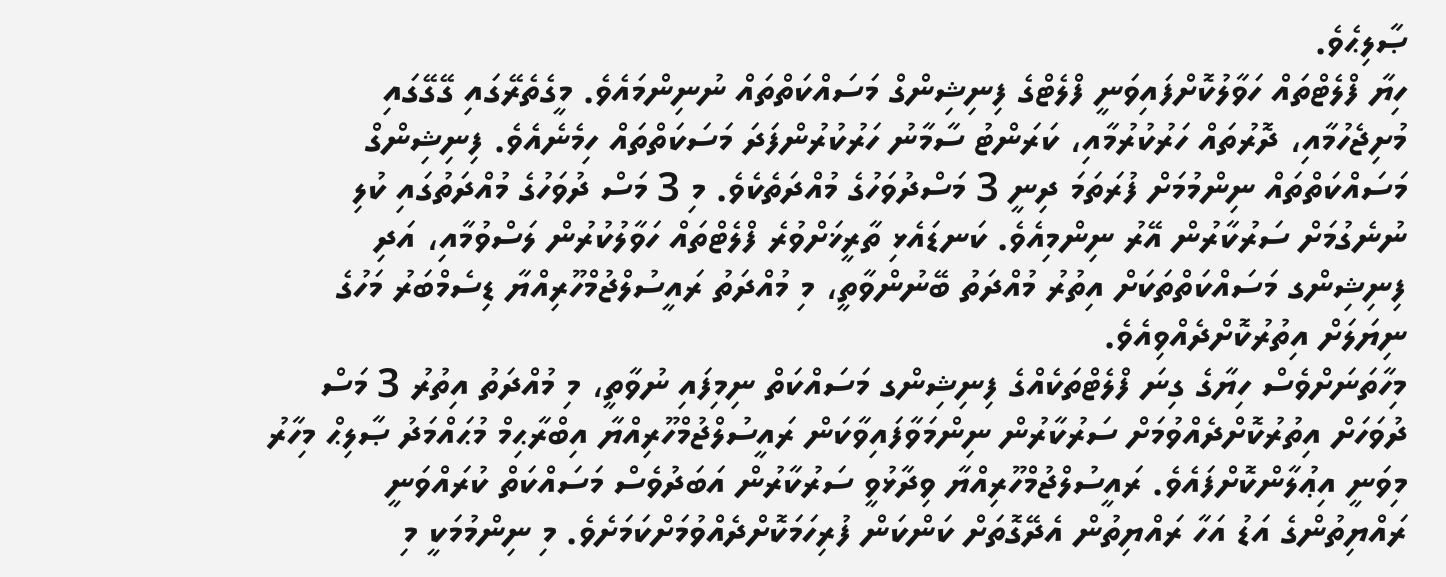ޞާލިޙެވެ.
ހިޔާ ފްލެޓްތައް ހަވާލުކޮށްފައިވަނީ ފްލެޓްގެ ފިނިޝިންގް މަސައްކަތްތައް ނުނިންމައެވެ. މީގެތެރޭގައި ގޭގޭގައި މުށިޖެހުމާއި، ދޮރުތައް ހަރުކުރުމާއި، ކަރަންޓު ސާމާނު ހަރުކުރުންފަދަ މަސަކަތްތައް ހިމެނެއެވެ. ފިނިޝިންގް މަސައްކަތްތައް ނިންމުމަށް ފުރަތަމަ ދިނީ 3 މަސްދުވަހުގެ މުއްދަތެކެވެ. މި 3 މަސް ދުވަހުގެ މުއްދަތުގައި ކުލި ނުނެގުމަށް ސަރުކާރުން އޭރު ނިންމިއެވެ. ކަނޑައެޅި ތާރީޚަށްވުރެ ފްލެޓްތައް ހަވާލުކުރުން ލަސްވުމާއި، އަދި ފިނިޝިންގ މަސައްކަތްތަކަށް އިތުރު މުއްދަތު ބޭނުންވާތީ، މި މުއްދަތު ރައީސުލްޖުމްހޫރިއްޔާ ޑިސެމްބަރު މަހުގެ ނިޔަލަށް އިތުރުކޮށްދެއްވިއެވެ.
މިހާތަނަށްވެސް ހިޔާގެ ގިނަ ފްލެޓްތަކެއްގެ ފިނިޝިންގ މަސައްކަތް ނިމިފައި ނުވާތީ، މި މުއްދަތު އިތުރު 3 މަސް ދުވަހަށް އިތުރުކޮށްދެއްވުމަށް ސަރުކާރުން ނިންމަވާފައިވާކަން ރައީސުލްޖުމްހޫރިއްޔާ އިބްރާޙިމް މުޙައްމަދު ޞާލިޙް މިހާރު މިވަނީ އިޢުލާންކޮށްފައެވެ. ރައީސުލްޖުމްހޫރިއްޔާ ވިދާޅުވީ ސަރުކާރުން އަބަދުވެސް މަސައްކަތް ކުރައްވަނީ ރައްޔިތުންގެ އަޑު އަހާ ރައްޔިތުން އެދޭގޮތަށް ކަންކަން ފުރިހަމަކޮށްދެއްވުމަށްކަމަށެވެ. މި ނިންމުމަކީ މި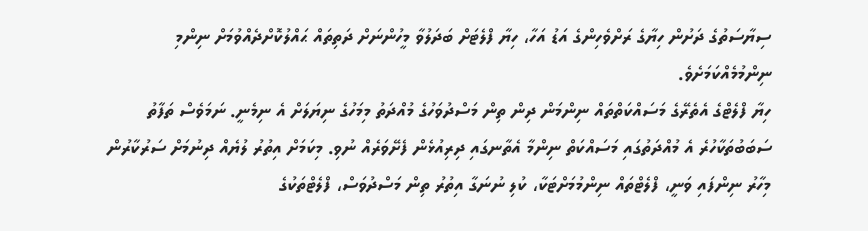ސިޔާސަތުގެ ދަށުން ހިޔާގެ ރަށްވެހިންގެ އަޑު އަހާ، ހިޔާ ފްލެޓަށް ބަދަލުވާ މީހުންނަށް ދަތިތައް ޙައްލުކޮށްދެއްވުމަށް ނިންމި ނިންމުމެއްކަމަށެވެ.
ހިޔާ ފްލެޓްގެ އެތެރޭގެ މަސައްކަތްތައް ނިންމަން ދިން ތިން މަސްދުވަހުގެ މުއްދަތު މިމަހުގެ ނިޔަލަށް އެ ނިމެނީ. ނަމަވެސް ތަފާތު ސަބަބުތަކާހުރެ އެ މުއްދަތުގައި މަސައްކަތް ނިންމާ އެތާނގައި ދިރިއުޅެން ފެށޭވަރެއް ނުވި. މިކަމަށް އިތުރު ލުޔެއް ދިނުމަށް ސަރުކާރުން މިހާރު ނިންފައި ވަނީ، ފްލެޓްތައް ނިންމުމަށްޓަކާ، ކުލި ނުނަގާ އިތުރު ތިން މަސްދުވަސް، ފްލެޓްތަކުގެ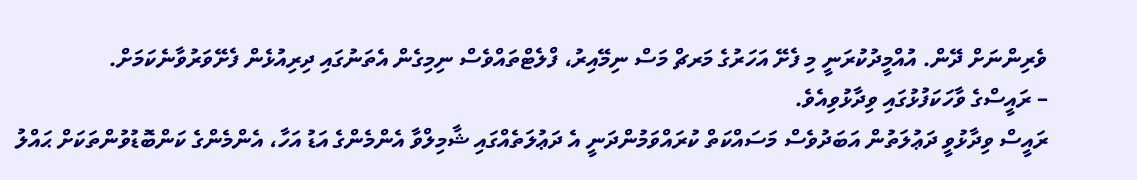ވެރިންނަށް ދޭން. އުއްމީދުކުރަނީ މި ފެށޭ އަހަރުގެ މަރޗް މަސް ނިމޭއިރު، ފްލެޓްތައްވެސް ނިމިގެން އެތަނުގައި ދިރިއުޅެން ފެށޭވަރުވާނެކަމަށް.
– ރައީސްގެ ވާހަކަފުޅުގައި ވިދާޅުވިއެވެ.
ރައީސް ވިދާޅުވީ ދަޢުލަތުން އަބަދުވެސް މަސައްކަތް ކުރައްވަމުންދަނީ އެ ދަޢުލަތެއްގައި ޝާމިލްވާ އެންމެންގެ އަޑު އަހާ، އެންމެންގެ ކަންބޮޑުވުންތަކަށް ޙައްލު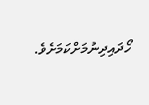ހޯދައިދިނުމަށްކަމަށެވެ.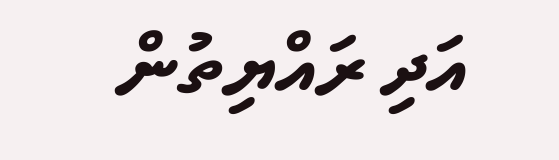އަދި ރައްޔިތުން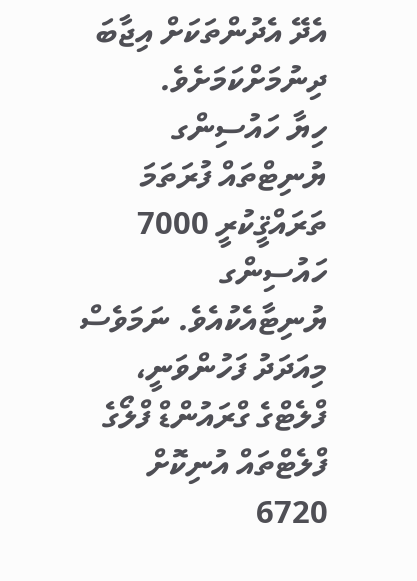އެދޭ އެދުންތަކަށް އިޖާބަ ދިނުމަށްކަމަށެވެ.
ހިޔާ ހައުސިންގ ޔުނިޓްތައް ފުރަތަމަ ތަރައްޤީކުރީ 7000 ހައުސިންގ ޔުނިޓާއެކުއެވެ. ނަމަވެސް މިއަދަދު ފަހުންވަނީ، ފްލެޓްގެ ގްރައުންޑް ފްލޯގެ ފްލެޓްތައް އުނިކޮށް 6720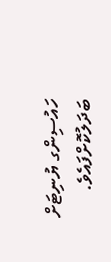ހައުސިންގ ޔުނިޓަށް ބަދަލުކޮށްފައެވެ.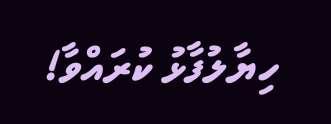ހިޔާލުފާޅު ކުރައްވާ!